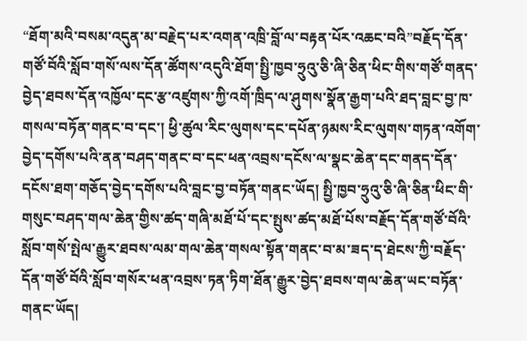“ཐོག་མའི་བསམ་འདུན་མ་བརྗེད་པར་འགན་འཁྲི་བློ་ལ་བརྟན་པོར་འཆང་བའི”བརྗོད་དོན་གཙོ་བོའི་སློབ་གསོ་ལས་དོན་ཚོགས་འདུའི་ཐོག་སྤྱི་ཁྱབ་ཧྲུའུ་ཅི་ཞི་ཅིན་ཕིང་གིས་གཙོ་གནད་བྱེད་ཐབས་དོན་འཁྱོལ་དང་རྩ་འཛུགས་ཀྱི་འགོ་ཁྲིད་ལ་ཤུགས་སྣོན་རྒྱག་པའི་ཐད་བླང་བྱ་ཁ་གསལ་བཏོན་གནང་བ་དང་། ཕྱི་ཚུལ་རིང་ལུགས་དང་དཔོན་ཉམས་རིང་ལུགས་གཏན་འགོག་བྱེད་དགོས་པའི་ནན་བཤད་གནང་བ་དང་ཕན་འབྲས་དངོས་ལ་སྣང་ཆེན་དང་གནད་དོན་དངོས་ཐག་གཅོད་བྱེད་དགོས་པའི་བླང་བྱ་བཏོན་གནང་ཡོད། སྤྱི་ཁྱབ་ཧྲུའུ་ཅི་ཞི་ཅིན་ཕིང་གི་གསུང་བཤད་གལ་ཆེན་གྱིས་ཚད་གཞི་མཐོ་པོ་དང་སྤུས་ཚད་མཐོ་པོས་བརྗོད་དོན་གཙོ་བོའི་སློབ་གསོ་སྤེལ་རྒྱུར་ཐབས་ལམ་གལ་ཆེན་གསལ་སྟོན་གནང་བ་མ་ཟད་ད་ཐེངས་ཀྱི་བརྗོད་དོན་གཙོ་བོའི་སློབ་གསོར་ཕན་འབྲས་ཏན་ཏིག་ཐོན་རྒྱུར་བྱེད་ཐབས་གལ་ཆེན་ཡང་བཏོན་གནང་ཡོད།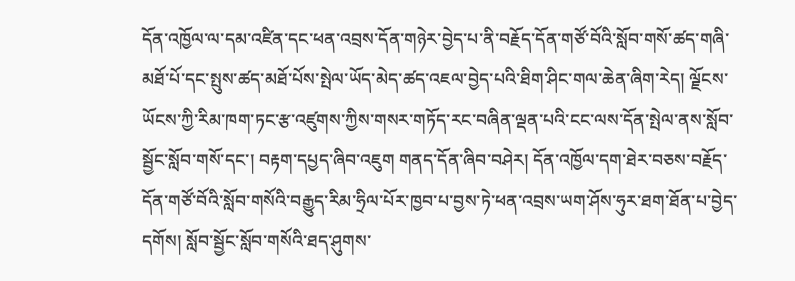དོན་འཁྱོལ་ལ་དམ་འཛིན་དང་ཕན་འབྲས་དོན་གཉེར་བྱེད་པ་ནི་བརྗོད་དོན་གཙོ་བོའི་སློབ་གསོ་ཚད་གཞི་མཐོ་པོ་དང་སྤུས་ཚད་མཐོ་པོས་སྤེལ་ཡོད་མེད་ཚད་འཇལ་བྱེད་པའི་ཐིག་ཤིང་གལ་ཆེན་ཞིག་རེད། ལྗོངས་ཡོངས་ཀྱི་རིམ་ཁག་ཏང་རྩ་འཛུགས་ཀྱིས་གསར་གཏོད་རང་བཞིན་ལྡན་པའི་ངང་ལས་དོན་སྤེལ་ནས་སློབ་སྦྱོང་སློབ་གསོ་དང་། བརྟག་དཔྱད་ཞིབ་འཇུག གནད་དོན་ཞིབ་བཤེར། དོན་འཁྱོལ་དག་ཐེར་བཅས་བརྗོད་དོན་གཙོ་བོའི་སློབ་གསོའི་བརྒྱུད་རིམ་ཧྲིལ་པོར་ཁྱབ་པ་བྱས་ཏེ་ཕན་འབྲས་ཡག་ཤོས་ཧུར་ཐག་ཐོན་པ་བྱེད་དགོས། སློབ་སྦྱོང་སློབ་གསོའི་ཐད་ཤུགས་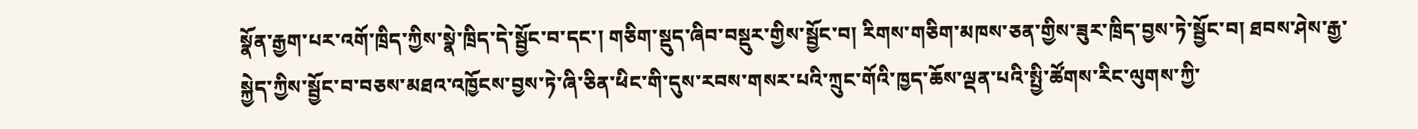སྣོན་རྒྱག་པར་འགོ་ཁྲིད་ཀྱིས་སྣེ་ཁྲིད་དེ་སྦྱོང་བ་དང་། གཅིག་སྡུད་ཞིབ་བསྡུར་གྱིས་སྦྱོང་བ། རིགས་གཅིག་མཁས་ཅན་གྱིས་ཟུར་ཁྲིད་བྱས་ཏེ་སྦྱོང་བ། ཐབས་ཤེས་རྒྱ་སྐྱེད་ཀྱིས་སྦྱོང་བ་བཅས་མཐའ་འཁྱོངས་བྱས་ཏེ་ཞི་ཅིན་ཕིང་གི་དུས་རབས་གསར་པའི་ཀྲུང་གོའི་ཁྱད་ཆོས་ལྡན་པའི་སྤྱི་ཚོགས་རིང་ལུགས་ཀྱི་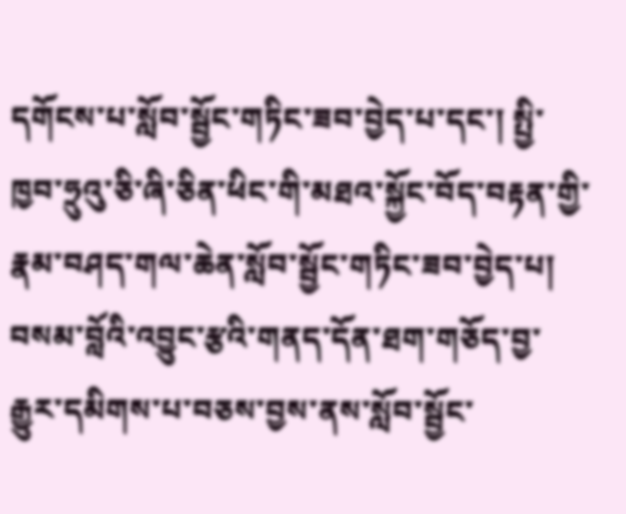དགོངས་པ་སློབ་སྦྱོང་གཏིང་ཟབ་བྱེད་པ་དང་། སྤྱི་ཁྱབ་ཧྲུའུ་ཅི་ཞི་ཅིན་ཕིང་གི་མཐའ་སྐྱོང་བོད་བརྟན་གྱི་རྣམ་བཤད་གལ་ཆེན་སློབ་སྦྱོང་གཏིང་ཟབ་བྱེད་པ། བསམ་བློའི་འབྱུང་རྩའི་གནད་དོན་ཐག་གཅོད་བྱ་རྒྱུར་དམིགས་པ་བཅས་བྱས་ནས་སློབ་སྦྱོང་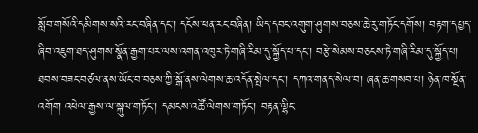སློབ་གསོའི་དམིགས་སའི་རང་བཞིན་དང་། དངོས་ཕན་རང་བཞིན། ཡིད་དབང་འགུག་ཤུགས་བཅས་ཆེ་རུ་གཏོང་དགོས། བརྟག་དཔྱད་ཞིབ་འཇུག་ཐད་ཤུགས་སྣོན་རྒྱག་པར་ལས་འགན་འཁུར་ཏེ་གཞི་རིམ་དུ་སྐྱོད་པ་དང་། བརྩེ་སེམས་བཅངས་ཏེ་གཞི་རིམ་དུ་སྐྱོད་པ། ཐབས་བཟང་བཙལ་ནས་ཡོང་བ་བཅས་ཀྱི་སྒོ་ནས་ལེགས་ཆ་འདོན་སྤེལ་དང་། དཀའ་གནད་སེལ་བ། ཞན་ཆ་གསབ་པ། ཉེན་ཁ་སྔོན་འགོག འཕེལ་རྒྱས་ལ་སྐུལ་གཏོང་། དམངས་འཚོ་ལེགས་གཏོང་། བརྟན་ལྷིང་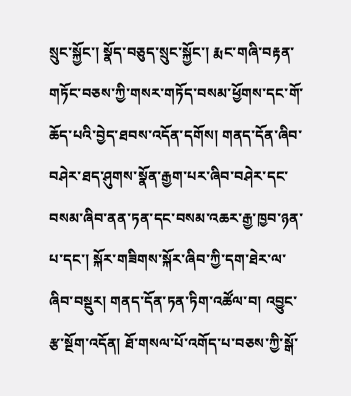སྲུང་སྐྱོང་། སྣོད་བཅུད་སྲུང་སྐྱོང་། རྨང་གཞི་བརྟན་གཏོང་བཅས་ཀྱི་གསར་གཏོད་བསམ་ཕྱོགས་དང་གོ་ཆོད་པའི་བྱེད་ཐབས་འདོན་དགོས། གནད་དོན་ཞིབ་བཤེར་ཐད་ཤུགས་སྣོན་རྒྱག་པར་ཞིབ་བཤེར་དང་བསམ་ཞིབ་ནན་ཏན་དང་བསམ་འཆར་རྒྱ་ཁྱབ་ཉན་པ་དང་། སྐོར་གཟིགས་སྐོར་ཞིབ་ཀྱི་དག་ཐེར་ལ་ཞིབ་བསྡུར། གནད་དོན་ཏན་ཏིག་འཚོལ་བ། འབྱུང་རྩ་སྔོག་འདོན། ཐོ་གསལ་པོ་འགོད་པ་བཅས་ཀྱི་སྒོ་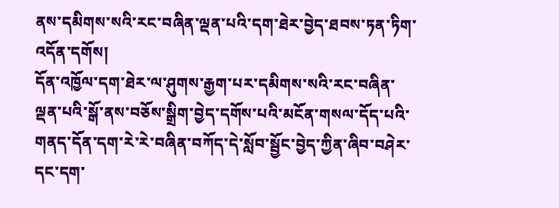ནས་དམིགས་སའི་རང་བཞིན་ལྡན་པའི་དག་ཐེར་བྱེད་ཐབས་ཏན་ཏིག་འདོན་དགོས།
དོན་འཁྱོལ་དག་ཐེར་ལ་ཤུགས་རྒྱག་པར་དམིགས་སའི་རང་བཞིན་ལྡན་པའི་སྒོ་ནས་བཅོས་སྒྲིག་བྱེད་དགོས་པའི་མངོན་གསལ་དོད་པའི་གནད་དོན་དག་རེ་རེ་བཞིན་བཀོད་དེ་སློབ་སྦྱོང་བྱེད་ཀྱིན་ཞིབ་བཤེར་དང་དག་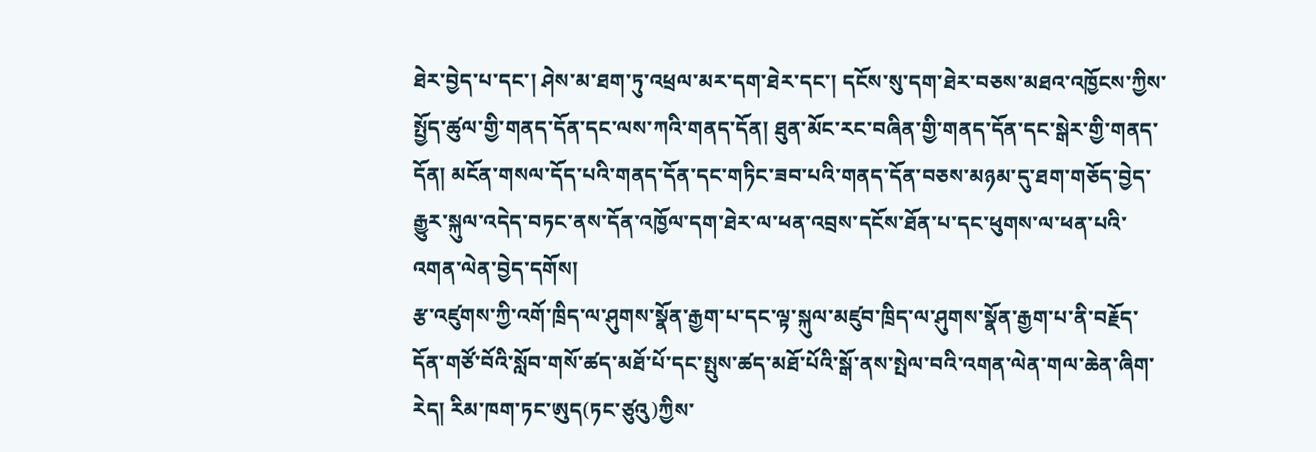ཐེར་བྱེད་པ་དང་། ཤེས་མ་ཐག་ཏུ་འཕྲལ་མར་དག་ཐེར་དང་། དངོས་སུ་དག་ཐེར་བཅས་མཐའ་འཁྱོངས་ཀྱིས་སྤྱོད་ཚུལ་གྱི་གནད་དོན་དང་ལས་ཀའི་གནད་དོན། ཐུན་མོང་རང་བཞིན་གྱི་གནད་དོན་དང་སྒེར་གྱི་གནད་དོན། མངོན་གསལ་དོད་པའི་གནད་དོན་དང་གཏིང་ཟབ་པའི་གནད་དོན་བཅས་མཉམ་དུ་ཐག་གཅོད་བྱེད་རྒྱུར་སྐུལ་འདེད་བཏང་ནས་དོན་འཁྱོལ་དག་ཐེར་ལ་ཕན་འབྲས་དངོས་ཐོན་པ་དང་ཕུགས་ལ་ཕན་པའི་འགན་ལེན་བྱེད་དགོས།
རྩ་འཛུགས་ཀྱི་འགོ་ཁྲིད་ལ་ཤུགས་སྣོན་རྒྱག་པ་དང་ལྟ་སྐུལ་མཛུབ་ཁྲིད་ལ་ཤུགས་སྣོན་རྒྱག་པ་ནི་བརྗོད་དོན་གཙོ་བོའི་སློབ་གསོ་ཚད་མཐོ་པོ་དང་སྤུས་ཚད་མཐོ་པོའི་སྒོ་ནས་སྤེལ་བའི་འགན་ལེན་གལ་ཆེན་ཞིག་རེད། རིམ་ཁག་ཏང་ཨུད(ཏང་ཙུའུ)ཀྱིས་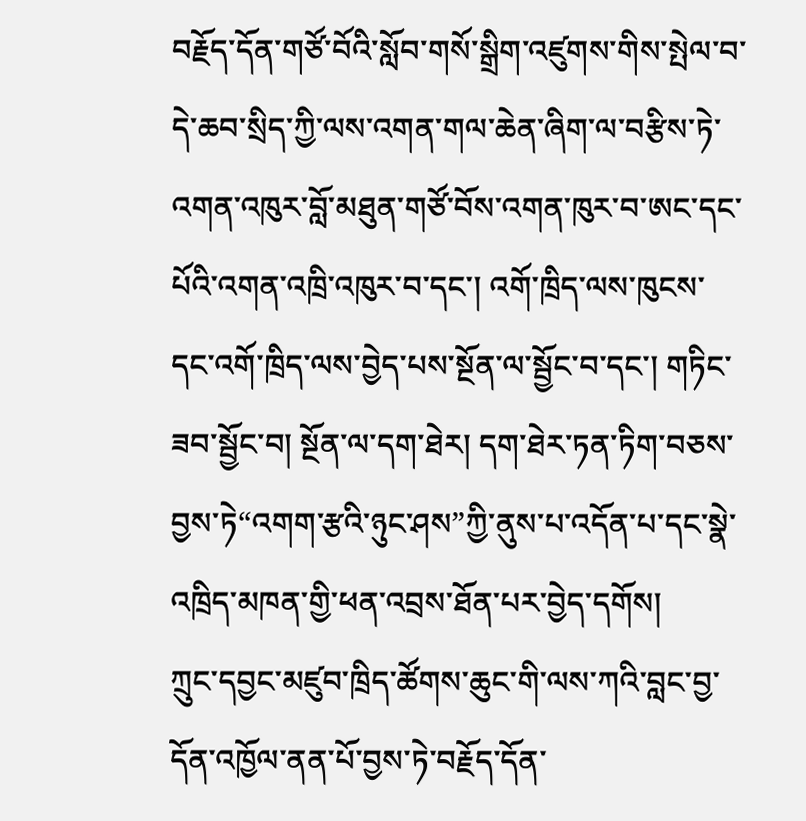བརྗོད་དོན་གཙོ་བོའི་སློབ་གསོ་སྒྲིག་འཛུགས་གིས་སྤེལ་བ་དེ་ཆབ་སྲིད་ཀྱི་ལས་འགན་གལ་ཆེན་ཞིག་ལ་བརྩིས་ཏེ་འགན་འཁུར་བློ་མཐུན་གཙོ་བོས་འགན་ཁུར་བ་ཨང་དང་པོའི་འགན་འཁྲི་འཁུར་བ་དང་། འགོ་ཁྲིད་ལས་ཁུངས་དང་འགོ་ཁྲིད་ལས་བྱེད་པས་སྔོན་ལ་སྦྱོང་བ་དང་། གཏིང་ཟབ་སྦྱོང་བ། སྔོན་ལ་དག་ཐེར། དག་ཐེར་ཏན་ཏིག་བཅས་བྱས་ཏེ“འགག་རྩའི་ཉུང་ཤས”ཀྱི་ནུས་པ་འདོན་པ་དང་སྣེ་འཁྲིད་མཁན་གྱི་ཕན་འབྲས་ཐོན་པར་བྱེད་དགོས།
ཀྲུང་དབྱང་མཛུབ་ཁྲིད་ཚོགས་ཆུང་གི་ལས་ཀའི་བླང་བྱ་དོན་འཁྱོལ་ནན་པོ་བྱས་ཏེ་བརྗོད་དོན་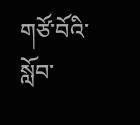གཙོ་བོའི་སློབ་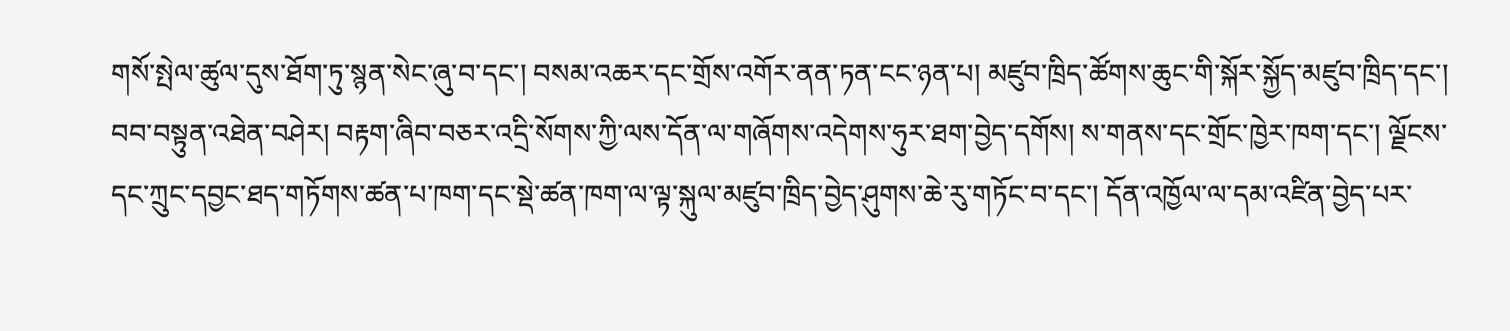གསོ་སྤེལ་ཚུལ་དུས་ཐོག་ཏུ་སྙན་སེང་ཞུ་བ་དང་། བསམ་འཆར་དང་གྲོས་འགོར་ནན་ཏན་ངང་ཉན་པ། མཛུབ་ཁྲིད་ཚོགས་ཆུང་གི་སྐོར་སྐྱོད་མཛུབ་ཁྲིད་དང་། བབ་བསྟུན་འཐེན་བཤེར། བརྟག་ཞིབ་བཅར་འདྲི་སོགས་ཀྱི་ལས་དོན་ལ་གཞོགས་འདེགས་ཧུར་ཐག་བྱེད་དགོས། ས་གནས་དང་གྲོང་ཁྱེར་ཁག་དང་། ལྗོངས་དང་ཀྲུང་དབྱང་ཐད་གཏོགས་ཚན་པ་ཁག་དང་སྡེ་ཚན་ཁག་ལ་ལྟ་སྐུལ་མཛུབ་ཁྲིད་བྱེད་ཤུགས་ཆེ་རུ་གཏོང་བ་དང་། དོན་འཁྱོལ་ལ་དམ་འཛིན་བྱེད་པར་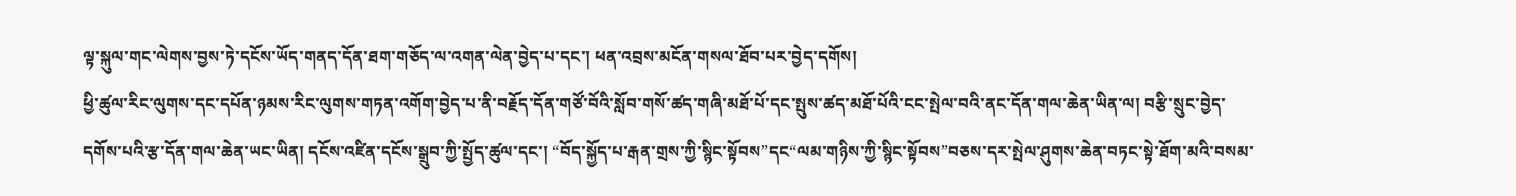ལྟ་སྐུལ་གང་ལེགས་བྱས་ཏེ་དངོས་ཡོད་གནད་དོན་ཐག་གཅོད་ལ་འགན་ལེན་བྱེད་པ་དང་། ཕན་འབྲས་མངོན་གསལ་ཐོབ་པར་བྱེད་དགོས།
ཕྱི་ཚུལ་རིང་ལུགས་དང་དཔོན་ཉམས་རིང་ལུགས་གཏན་འགོག་བྱེད་པ་ནི་བརྗོད་དོན་གཙོ་བོའི་སློབ་གསོ་ཚད་གཞི་མཐོ་པོ་དང་སྤུས་ཚད་མཐོ་པོའི་ངང་སྤེལ་བའི་ནང་དོན་གལ་ཆེན་ཡིན་ལ། བརྩི་སྲུང་བྱེད་དགོས་པའི་རྩ་དོན་གལ་ཆེན་ཡང་ཡིན། དངོས་འཛིན་དངོས་སྒྲུབ་ཀྱི་སྤྱོད་ཚུལ་དང་། “བོད་སྐྱོད་པ་རྒན་གྲས་ཀྱི་སྙིང་སྟོབས”དང“ལམ་གཉིས་ཀྱི་སྙིང་སྟོབས”བཅས་དར་སྤེལ་ཤུགས་ཆེན་བཏང་སྟེ་ཐོག་མའི་བསམ་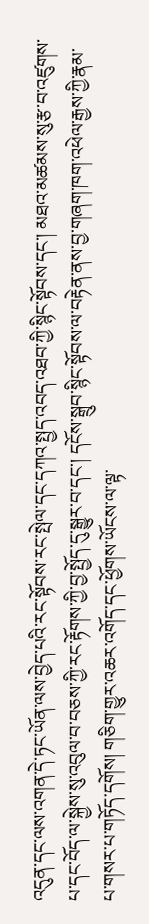འདུན་དང་ལས་འགན་དེ་ཏང་ཡོན་ལས་བྱེད་པའི་རང་སྟོབས་རང་སྤེལ་དང་དཀའ་སྤྱད་འབད་འཐབ་ཀྱི་སྙིང་སྟོབས་དང་། མཐའ་མཚམས་སུ་རྩ་བ་འཛུགས་པ་དང་བོད་ལ་སྐྱེས་སུ་འབུལ་བ་བཅས་ཀྱི་རང་རྟོགས་ཀྱི་བྱ་སྤྱོད་དུ་སྒྱུར་བ་དང་། དངོས་སྒྲུབ་སྙིང་སྟོབས་ལ་བརྟེན་ནས་བྱ་གཞག་ཁག་འཕེལ་རྒྱས་ཀྱི་རྣམ་པ་གསར་པ་གཏོད་དགོས། གཅིག་གྱུར་འཆར་འགོད་དང་ཕྱོགས་ཡོངས་ལ་ལྟ་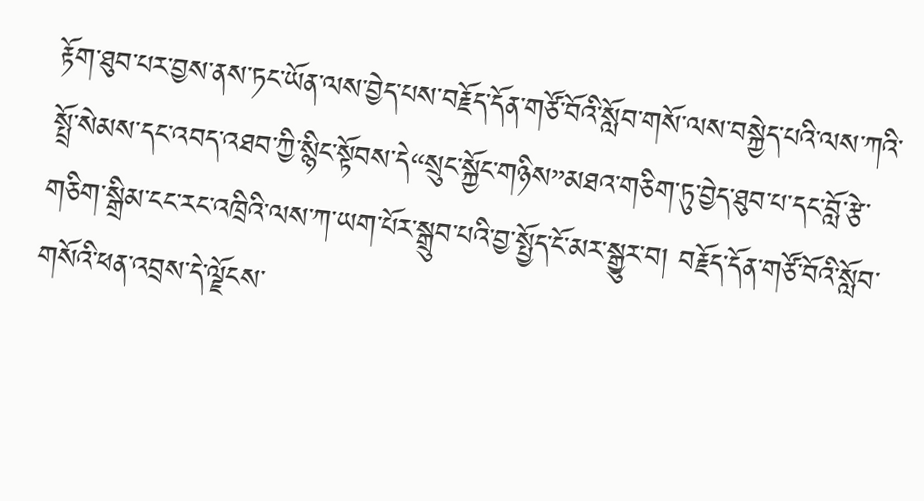རྟོག་ཐུབ་པར་བྱས་ནས་ཏང་ཡོན་ལས་བྱེད་པས་བརྗོད་དོན་གཙོ་བོའི་སློབ་གསོ་ལས་བསྐྱེད་པའི་ལས་ཀའི་སྤྲོ་སེམས་དང་འབད་འཐབ་ཀྱི་སྙིང་སྟོབས་དེ“སྲུང་སྐྱོང་གཉིས”མཐའ་གཅིག་ཏུ་བྱེད་ཐུབ་པ་དང་བློ་རྩེ་གཅིག་སྒྲིམ་ངང་རང་འཁྲིའི་ལས་ཀ་ཡག་པོར་སྒྲུབ་པའི་བྱ་སྤྱོད་ངོ་མར་སྒྱུར་བ། བརྗོད་དོན་གཙོ་བོའི་སློབ་གསོའི་ཕན་འབྲས་དེ་ལྗོངས་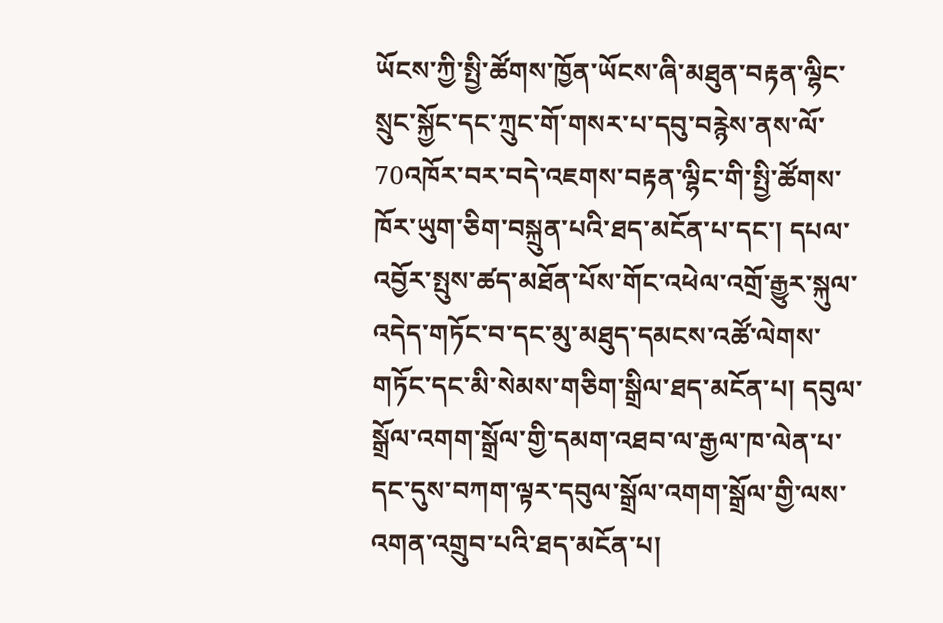ཡོངས་ཀྱི་སྤྱི་ཚོགས་ཁྱོན་ཡོངས་ཞི་མཐུན་བརྟན་ལྷིང་སྲུང་སྐྱོང་དང་ཀྲུང་གོ་གསར་པ་དབུ་བརྙེས་ནས་ལོ་70འཁོར་བར་བདེ་འཇགས་བརྟན་ལྷིང་གི་སྤྱི་ཚོགས་ཁོར་ཡུག་ཅིག་བསྐྲུན་པའི་ཐད་མངོན་པ་དང་། དཔལ་འབྱོར་སྤུས་ཚད་མཐོན་པོས་གོང་འཕེལ་འགྲོ་རྒྱུར་སྐུལ་འདེད་གཏོང་བ་དང་མུ་མཐུད་དམངས་འཚོ་ལེགས་གཏོང་དང་མི་སེམས་གཅིག་སྒྲིལ་ཐད་མངོན་པ། དབུལ་སྒྲོལ་འགག་སྒྲོལ་གྱི་དམག་འཐབ་ལ་རྒྱལ་ཁ་ལེན་པ་དང་དུས་བཀག་ལྟར་དབུལ་སྒྲོལ་འགག་སྒྲོལ་གྱི་ལས་འགན་འགྲུབ་པའི་ཐད་མངོན་པ།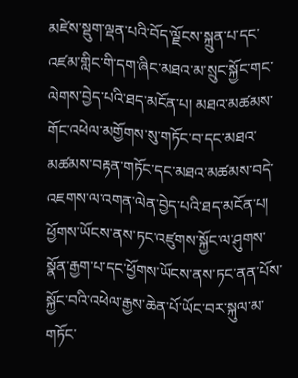མཛེས་སྡུག་ལྡན་པའི་བོད་ལྗོངས་སྐྲུན་པ་དང་འཛམ་གླིང་གི་དག་ཞིང་མཐའ་མ་སྲུང་སྐྱོང་གང་ལེགས་བྱེད་པའི་ཐད་མངོན་པ། མཐའ་མཚམས་གོང་འཕེལ་མགྱོགས་སུ་གཏོང་བ་དང་མཐའ་མཚམས་བརྟན་གཏོང་དང་མཐའ་མཚམས་བདེ་འཇགས་ལ་འགན་ལེན་བྱེད་པའི་ཐད་མངོན་པ། ཕྱོགས་ཡོངས་ནས་ཏང་འཛུགས་སྐྱོང་ལ་ཤུགས་སྣོན་རྒྱག་པ་དང་ཕྱོགས་ཡོངས་ནས་ཏང་ནན་པོས་སྐྱོང་བའི་འཕེལ་རྒྱས་ཆེན་པོ་ཡོང་བར་སྐུལ་མ་གཏོང་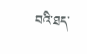བའི་ཐད་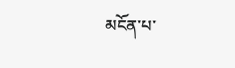མངོན་པ་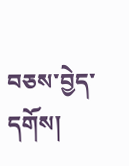བཅས་བྱེད་དགོས།